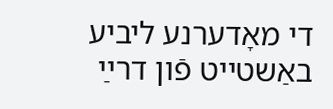די מאָדערנע ליביע באַשטייט פֿון דרײַ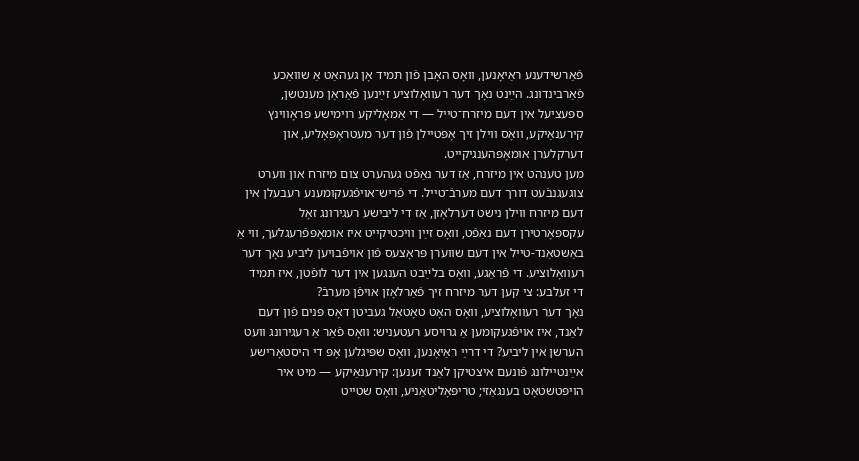פֿאַרשידענע ראַיאָנען, וואָס האָבן פֿון תּמיד אָן געהאַט אַ שוואַכע פֿאַרבינדונג. הײַנט נאָך דער רעוואָלוציע זײַנען פֿאַראַן מענטשן, ספּעציעל אין דעם מיזרח־טייל — די אַמאָליקע רוימישע פּראָווינץ קירענאַיקע, וואָס ווילן זיך אָפּטיילן פֿון דער מעטראָפּאָליע, און דערקלערן אומאָפּהענגיקייט.
מען טענהט אין מיזרח, אַז דער נאַפֿט געהערט צום מיזרח און ווערט צוגעגנבֿעט דורך דעם מערבֿ־טייל. די פֿריש־אויפֿגעקומענע רעבעלן אין דעם מיזרח ווילן נישט דערלאָזן, אַז די ליבישע רעגירונג זאָל עקספּאָרטירן דעם נאַפֿט, וואָס זײַן וויכטיקייט איז אומאָפּפֿרעגלעך, ווי אַ באַשטאַנד-טייל אין דעם שווערן פּראָצעס פֿון אויפֿבויען ליביע נאָך דער רעוואָלוציע. די פֿראַגע, וואָס בלײַבט הענגען אין דער לופֿטן, איז תּמיד די זעלבע: צי קען דער מיזרח זיך פֿאַרלאָזן אויפֿן מערבֿ?
נאָך דער רעוואָלוציע, וואָס האָט טאָטאַל געביטן דאָס פּנים פֿון דעם לאַנד, איז אויפֿגעקומען אַ גרויסע רעטעניש: וואָס פֿאַר אַ רעגירונג וועט הערשן אין ליביע? די דרײַ ראַיאָנען, וואָס שפּיגלען אָפּ די היסטאָרישע אײַנטיילונג פֿונעם איצטיקן לאַנד זענען: קירענאַיקע — מיט איר הויפּטשטאָט בענגאַזי; טריפּאָליטאַניע, וואָס שטייט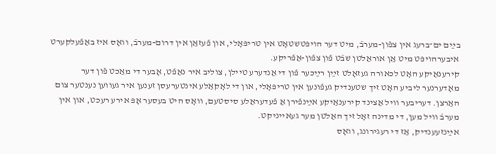בײַם ים־ברעג אין צפֿון-מערבֿ, מיט דער הויפּטשטאָט אין טריפּאָלי, און פֿעזאַן אין דרום-מערבֿ, וואָס איז באַפֿעלקערט איבערהויפּט מיט אַן אוראַלטן שבֿט פֿון צפֿון-אַפֿריקע.
קירענאַיקע האָט לכאורה געזאָלט זײַן רײַכער פֿון די אַנדערע טיילן, צוליב איר נאַפֿט, אָבער די מאַכט פֿון דער מאָדערנער ליביע האָט זיך שטענדיק געפֿונען אין טריפּאָלי, און די לאָקאַלע אינטערעסן זענען איר געווען נענטער צום האַרצן. דעריבער וויל אַצינד קירענאַיקע אײַנפֿירן אַ פֿעדעראַלע סיסטעם, וואָס היט בעסער אָפּ אירע רעכט, און אין מערבֿ וויל מען, די מדינה זאָל זיך האַלטן מער געאייניקט.
אײַנזעענדיק, אַז די רעגירונג, וואָס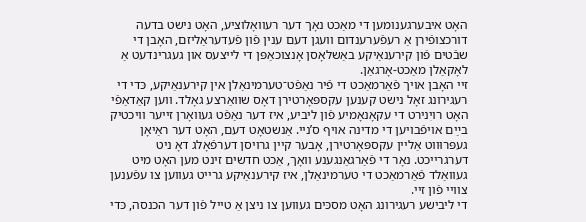האָט איבערגענומען די מאַכט נאָך דער רעוואָלוציע, האָט נישט בדעה דורכצופֿירן אַ רעפֿערענדום וועגן דעם ענין פֿון פֿעדעראַליזם, האָבן די שבֿטים פֿון קירענאַיקע באַשלאָסן אָנצוכאַפּן די לייצעס און געגרינדעט אַ לאָקאַלן מאַכט-אָרגאַן.
זיי האָבן אויך פֿאַרמאַכט די פֿיר נאַפֿט־טערמינאַלן אין קירענאַיקע, כּדי די רעגירונג זאָל נישט קענען עקספּאָרטירן דאָס שוואַרצע גאָלד. ווען קאַדאַפֿי האָט רויִנירט די עקאָנאָמיע פֿון ליביע, איז דער נאַפֿט געוואָרן זייער וויכטיק בײַם אויפֿבויען די מדינה אויף ס’ניי. אַנשטאָט דעם, האָט דער ראַיאָן געפּרוּווט אַליין עקספּאָרטירן, אָבער קיין גרויסן דערפֿאָלג דאָ ניט דערגרייכט. נאָר די פֿאַרגאַנגענע וואָך, אַכט חדשים זינט מען האָט מיט געוואַלד פֿאַרמאַכט די טערמינאַלן, איז קירענאַיקע גרייט געווען צו עפֿענען צוויי פֿון זיי.
די ליבישע רעגירונג האָט מסכּים געווען צו ניצן אַ טייל פֿון דער הכנסה, כּדי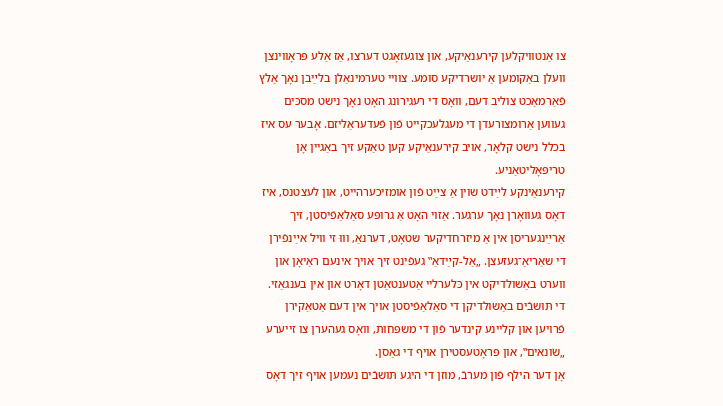צו אַנטוויקלען קירענאַיקע, און צוגעזאָגט דערצו, אַז אַלע פּראָווינצן וועלן באַקומען אַ יושרדיקע סומע. צוויי טערמינאַלן בלײַבן נאָך אַלץ פֿאַרמאַכט צוליב דעם, וואָס די רעגירונג האָט נאָך נישט מסכּים געווען אַרומצורעדן די מעגלעכקייט פֿון פֿעדעראַליזם. אָבער עס איז בכלל נישט קלאָר, אויב קירענאַיקע קען טאַקע זיך באַגיין אָן טריפּאָליטאַניע.
קירענאַינקע לײַדט שוין אַ צײַט פֿון אומזיכערהייט, און לעצטנס, איז דאָס געוואָרן נאָך ערגער. אַזוי האָט אַ גרופּע סאַלאַפֿיסטן, זיך אַרײַנגעריסן אין אַ מיזרחדיקער שטאָט, דערנאַ, וווּ זי וויל אײַנפֿירן די שאַריאַ־געזעצן. „אַל-קײַדאַ‟ געפֿינט זיך אויך אינעם ראַיאָן און ווערט באַשולדיקט אין כּלערליי אַטענטאַטן דאָרט און אין בענגאַזי. די תּושבֿים באַשולדיקן די סאַלאַפֿיסטן אויך אין דעם אַטאַקירן פֿרויען און קליינע קינדער פֿון די משפּחות, וואָס געהערן צו זייערע „שׂונאים‟, און פּראָטעסטירן אויף די גאַסן.
אָן דער הילף פֿון מערבֿ, מוזן די היגע תּושבֿים נעמען אויף זיך דאָס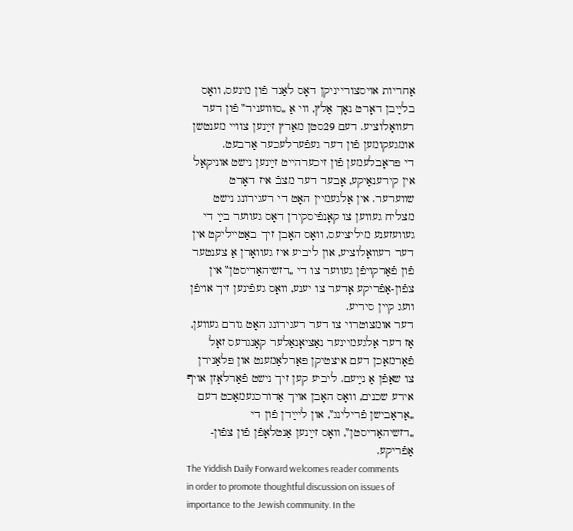אַחריות אויסצורייניקן דאָס לאַנד פֿון מינעס, וואָס בלײַבן דאָרט נאָך אַלץ, ווי אַ „סוּוועניר‟ פֿון דער רעוואָלוציע. דעם 29סטן מאַרץ זײַנען צוויי מענטשן אומגעקומען פֿון דער געפֿערלעכער אַרבעט.
די פּראָבלעמען פֿון זיכערהײט זײַנען נישט אוניקאַל אין קירענאַיקע, אָבער דער מצבֿ איז דאָרט שווערער. אין אַלגעמיין האָט די רעגירונג נישט מצליח געווען צו קאָנפֿיסקירן דאָס געווער בײַ די געוועזענע מיליציעס, וואָס האָבן זיך באַטייליקט אין דער רעוואָלוציע, און ליביע איז געוואָרן אַ צענטער פֿון פֿאַרקויפֿן געווער צו די „דזשיהאַדיסטן‟ אין צפֿון-אַפֿריקע אָדער צו יענע, וואָס געפֿינען זיך אויפֿן וועג קיין סיריע.
דער אומצוטרוי צו דער רעגירונג האָט גורם געווען, אַז דער אַלגעמיינער נאַציאָנאַלער קאָנגרעס זאָל פֿאַרמאַכן דעם איצטיקן פּאַרלאַמענט און פּלאַנירן צו שאַפֿן אַ נײַעם. ליביע קען זיך נישט פֿאַרלאָזן אויף אירע שכנים, וואָס האָבן אויך אַדורכגעמאַכט דעם „אַראַבישן פֿרילינג‟, און ליײַדן פֿון די „דזשיהאַדיסטן‟, וואָס זײַנען אַנטלאָפֿן פֿון צפֿון-אַפֿריקע.
The Yiddish Daily Forward welcomes reader comments in order to promote thoughtful discussion on issues of importance to the Jewish community. In the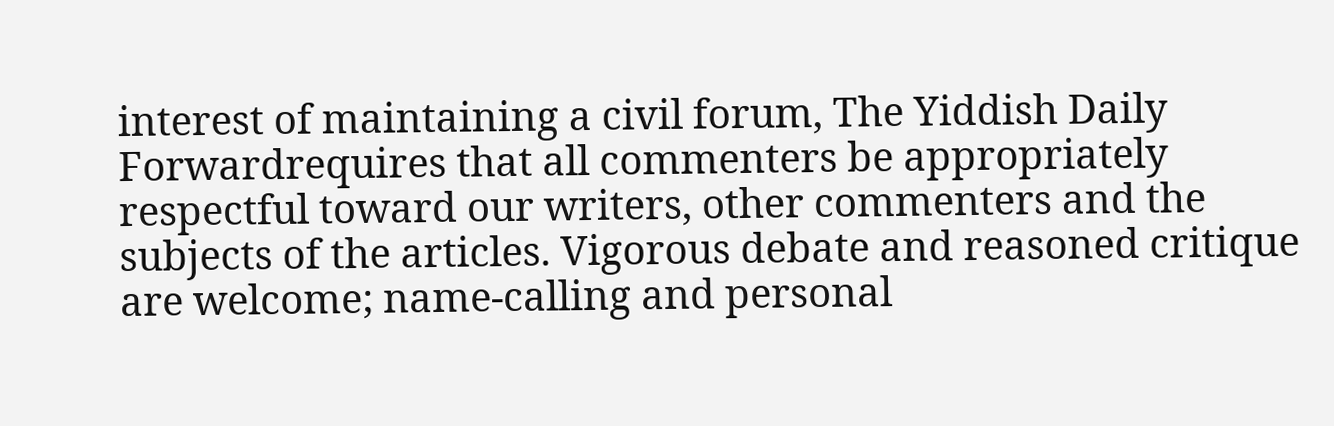interest of maintaining a civil forum, The Yiddish Daily Forwardrequires that all commenters be appropriately respectful toward our writers, other commenters and the subjects of the articles. Vigorous debate and reasoned critique are welcome; name-calling and personal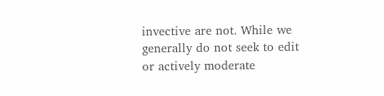invective are not. While we generally do not seek to edit or actively moderate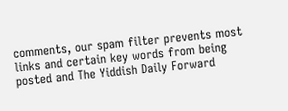comments, our spam filter prevents most links and certain key words from being posted and The Yiddish Daily Forward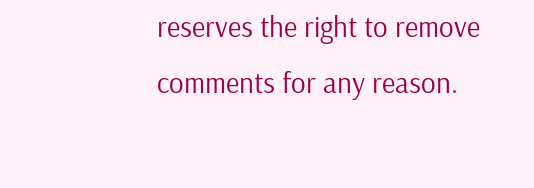reserves the right to remove comments for any reason.